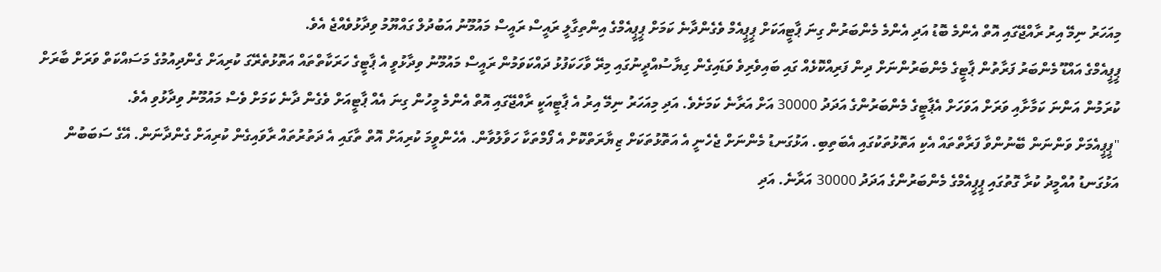މިއަހަރު ނިމޭ އިރު ރާއްޖޭގައި އޮތް އެންމެ ބޮޑު އަދި އެންމެ މެންބަރުން ގިނަ ޕާޓީއަކަށް ޕީޕީއެމް ވެގެންދާނެ ކަމަށް ޕީޕީއެމްގެ އިންތިގާލީ ރައީސް ރައީސް މައުމޫނު އަބުދުލް ގައްޔޫމު ވިދާޅުވެއްޖެ އެވެ.
ޕީޕީއެމްގެ އައްޑޫ މެންބަރު ފަރާތުން ޕާޓީގެ މެންބަރުންނަށް ދިން ފަރިއްކޮޅެއް ގައި ބައިވެރިވެ ވަޑައިގެން ގިޔާސުއްދީނުގައި މިރޭ ވާހަކަފުޅު ދައްކަވަމުން ރައީސް މައުމޫނު ވިދާޅުވީ އެ ޕާޓީގެ ހަރަކާތްތައް އަތޮޅުތެރޭގަ ކުރިއަށް ގެންދިއުމުގެ މަސައްކަތް ވަރަށް ބާރަށް ކުރަމުން އަންނަ ކަމާށާއި ވަރަށް އަވަހަށް އެޕާޓީގެ މެންބަރުންގެ އަދަދު 30000 އަށް އަރާނެ ކަމަށެވެ. އަދި މިއަހަރު ނިމޭ އިރު އެ ޕާޓީއަކީ ރާއްޖޭގައި އޮތް އެންމެ މީހުން ގިނަ އެއް ޕާޓީއަށް ވެގެން ދާނެ ކަމަށް ވެސް މައުމޫނު ވިދާޅުވި އެވެ.
"ޕީޕީއެމަށް ވަންނަން ބޭނުންވާ ފަރާތްތައް އެކި އަތޮޅުތަކުގައި އެބަތިބި. އަޅުގަނޑު މެންނަށް ޖެހެނީ އެ އަތޮޅުތަކަށް ޒިޔާރަތްކޮށް އެ ފޯމްތަކާ ހަވާލުވާން. އެހެންވީމަ ކުރިއަށް އޮތް ތާގައި އެ ދަތުރުތައް ރާވައިގެން ކުރިއަށް ގެންދާނަން. އޭގެ ސަބަބުން އަޅުގަނޑު އުއްމީދު ކުރާ ގޮތުގައި ޕީޕީއެމްގެ މެންބަރުންގެ އަދަދު 30000 އަރާނެ. އަދި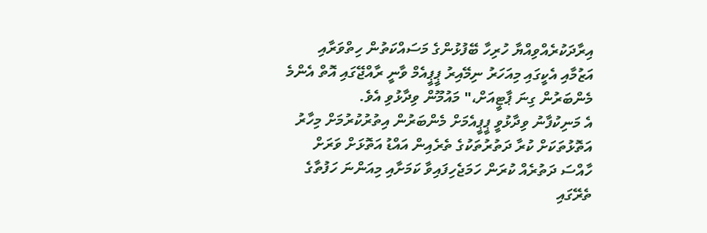އިރާދަކުރެއްވިއްޔާ ހުރިހާ ބޭފުޅުންގެ މަސައްކަތުން ހިތްވަރާއި އަޒުމާއި އެކީގައި މިއަހަރު ނިމޭއިރު ޕީޕީއެމް ވާނީ ރާއްޖޭގައި އޮތް އެންމެ މެންބަރުން ގިނަ ޕާޓީއަށް،" މައުމޫން ވިދާޅުވި އެވެ.
އެ މަނިކުފާނު ވިދާޅުވީ ޕީޕީއެމަށް މެންބަރުން އިތުރުކުރުމަށް މިހާރު އަތޮޅުތަކަށް ކުރާ ދަތުރުތަކުގެ ތެރެއިން އައްޑު އަތޮޅަށް ވަރަށް ހާއްސަ ދަތުރެއް ކުރަން ހަމަޖެހިފައިވާ ކަމަށާއި މިއަންނަ ހަފުތާގެ ތެރޭގައި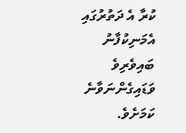ކުރާ އެ ދަތުރުގައި އެމަނިކުފާނު ބައިވެރިވެ ވަޑައިގެންނަވާނެ ކަމަށެވެ.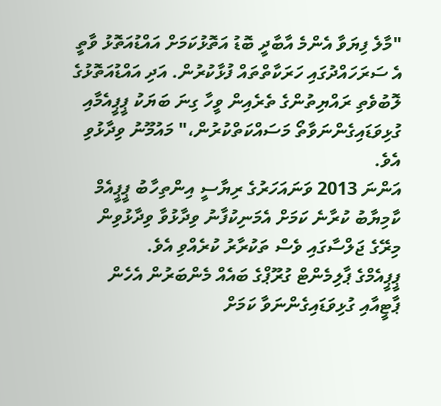"މާލެ ފިޔަވާ އެންމެ އާބާދީ ބޮޑު އަތޮޅުކަމަށް އައްޑުއަތޮޅު ވާތީ އެ ސަރަހައްދުގައި ހަރަކާތްތައް ފުޅާކުރުން. އަދި އައްޑުއަތޮޅުގެ ލޮބުވެތި ރައްޔިތުންގެ ތެރެއިން ވީހާ ގިނަ ބަޔަކު ޕީޕީއެމާއި ގުޅިވަޑައިގެންނަވާތޯ މަސައްކަތްކުރުން،" މައުމޫނު ވިދާޅުވި އެވެ.
އަންނަ 2013 ވަނައަހަރުގެ ރިޔާސީ އިންތިހާބު ޕީޕީއެމް ކާމިޔާބު ކުރާނެ ކަމަށް އެމަނިކުފާނު ވިދާޅުވާ ވިދާޅުވިން މިރޭގެ ޖަލްސާގައި ވެސް ތަކުރާރު ކުރެއްވި އެވެ.
ޕީޕީއެމްގެ ޕާލިމެންޓް ގުރޫޕްގެ ބައެއް މެންބަރުން އެހެން ޕާޓީއާއި ގުޅިވަޑައިގެންނަވާ ކަމަށް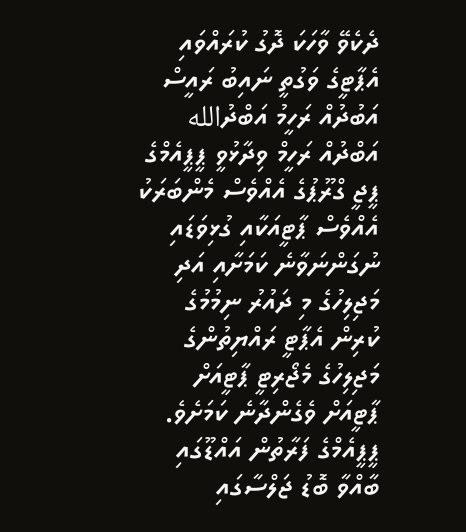ދެކެވޭ ވާހަކަ ދޮގު ކުރައްވައި އެޕާޓީގެ ވަގުތީ ނައިބު ރައީސް އަބުދުއް ރަހީމު އަބްދުالله އަބްދުއް ރަހީމް ވިދާޅުވީ ޕީޕީއެމްގެ ޕީޖީ ގްރޫޕުގެ އެއްވެސް މެންބަރަކު އެއްވެސް ޕާޓީއަކާއި ގުޅިވަޑައި ނުގަންނަވާނެ ކަމަށާއި އަދި މަޖިލިހުގެ މި ދައުރު ނިމުމުގެ ކުރިން އެޕާޓީ ރައްޔިތުންގެ މަޖިލިހުގެ މެޖޯރިޓީ ޕާޓީއަށް ޕާޓީއަށް ވެގެންދާނެ ކަމަށެވެ.
ޕީޕީއެމްގެ ފަރާތުން އައްޑޫގައި ބާއްވާ ބޮޑު ޖަލްސާގައި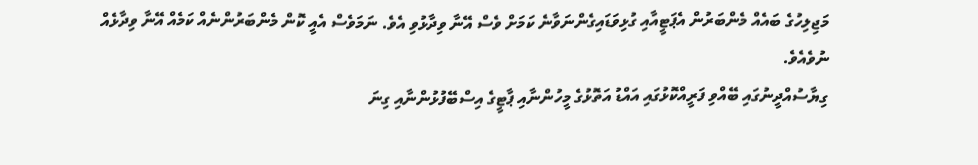މަޖިލިހުގެ ބައެއް މެންބަރުން އެޕަޓީއާއި ގުޅިވަޑައިގެންނަވާނެ ކަމަށް ވެސް އޭނާ ވިދާޅުވި އެވެ. ނަމަވެސް އެއީ ކޮން މެންބަރުންނެއް ކަމެއް އޭނާ ވިދާޅެއް ނުވެއެވެ.
ގިޔާސުއްދީނުގައި ބޭއްވި ފަރީއްކޮޅުގައި އައްޑު އަތޮޅުގެ މީހުންނާއި ޕާޓީގެ އިސްބޭފުޅުންނާއި ގިނަ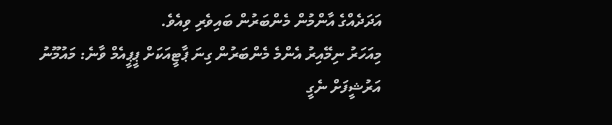އަދަދެއްގެ އާންމުން މެންބަރުން ބައިވެރި ވިއެވެ.
މިއަހަރު ނިމޭއިރު އެންމެ މެންބަރުން ގިނަ ޕާޓީއަކަށް ޕީޕީއެމް ވާނެ: މައުމޫނު
އަރުޝީފަށް ނެގީ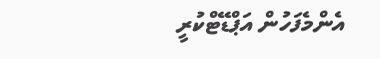އެންމެފަހުން އަޕްޑޭޓްކުރީ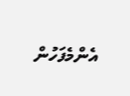އެންމެފަހުން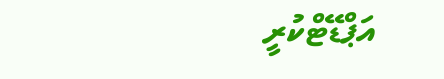އަޕްޑޭޓްކުރީ